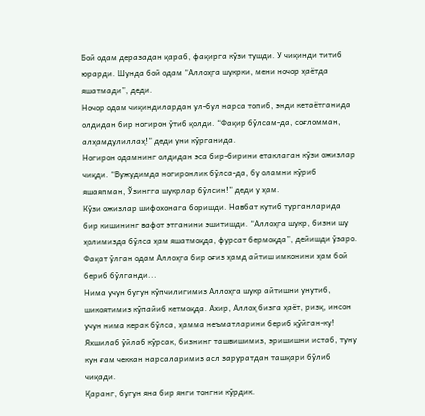Бой одам деразадан қараб, фақирга кўзи тушди. У чиқинди титиб юрарди. Шунда бой одам “Аллоҳга шукрки, мени ночор ҳаётда яшатмади”, деди.
Ночор одам чиқиндилардан ул-бул нарса топиб, энди кетаётганида олдидан бир ногирон ўтиб қолди. “Фақир бўлсам-да, соғломман, алҳамдулиллаҳ!” деди уни кўрганида.
Ногирон одамнинг олдидан эса бир-бирини етаклаган кўзи ожизлар чиқди. “Вужудимда ногиронлик бўлса-да, бу оламни кўриб яшаяпман, Ўзингга шукрлар бўлсин!” деди у ҳам.
Кўзи ожизлар шифохонага боришди. Навбат кутиб турганларида бир кишининг вафот этганини эшитишди. “Аллоҳга шукр, бизни шу ҳолимизда бўлса ҳам яшатмоқда, фурсат бермоқда”, дейишди ўзаро.
Фақат ўлган одам Аллоҳга бир оғиз ҳамд айтиш имконини ҳам бой бериб бўлганди...
Нима учун бугун кўпчилигимиз Аллоҳга шукр айтишни унутиб, шикоятимиз кўпайиб кетмоқда. Ахир, Аллоҳ бизга ҳаёт, ризқ, инсон учун нима керак бўлса, ҳамма неъматларини бериб қўйган-ку! Яхшилаб ўйлаб кўрсак, бизнинг ташвишимиз, эришишни истаб, туну кун ғам чеккан нарсаларимиз асл заруратдан ташқари бўлиб чиқади.
Қаранг, бугун яна бир янги тонгни кўрдик.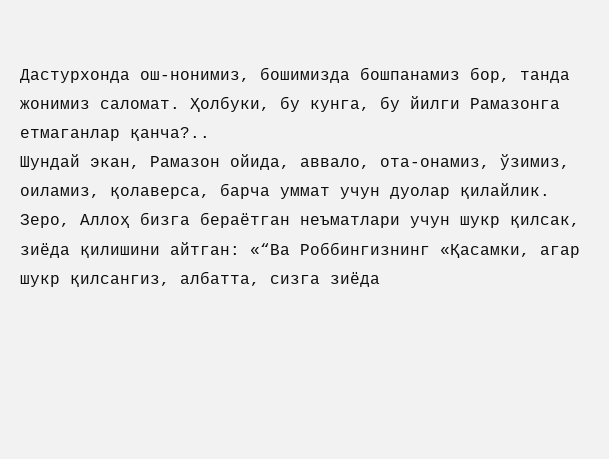Дастурхонда ош-нонимиз, бошимизда бошпанамиз бор, танда жонимиз саломат. Ҳолбуки, бу кунга, бу йилги Рамазонга етмаганлар қанча?..
Шундай экан, Рамазон ойида, аввало, ота-онамиз, ўзимиз, оиламиз, қолаверса, барча уммат учун дуолар қилайлик. Зеро, Аллоҳ бизга бераётган неъматлари учун шукр қилсак, зиёда қилишини айтган: «“Ва Роббингизнинг «Қасамки, агар шукр қилсангиз, албатта, сизга зиёда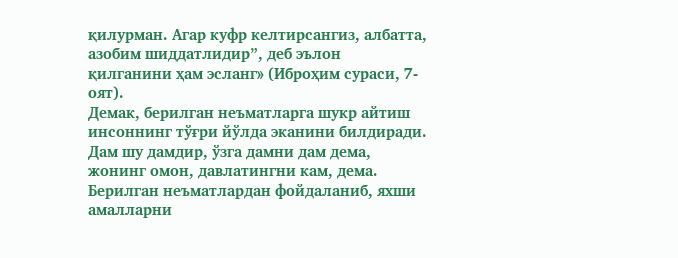қилурман. Агар куфр келтирсангиз, албатта, азобим шиддатлидир”, деб эълон қилганини ҳам эсланг» (Иброҳим сураси, 7-оят).
Демак, берилган неъматларга шукр айтиш инсоннинг тўғри йўлда эканини билдиради. Дам шу дамдир, ўзга дамни дам дема, жонинг омон, давлатингни кам, дема.
Берилган неъматлардан фойдаланиб, яхши амалларни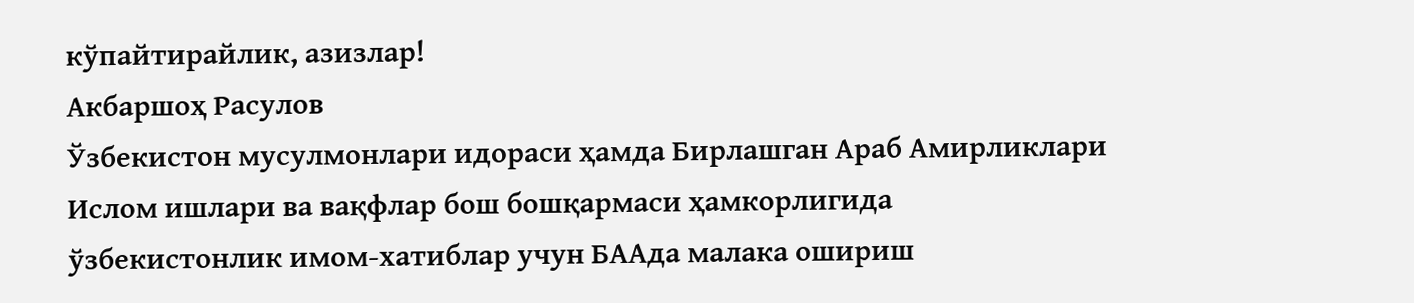кўпайтирайлик, азизлар!
Акбаршоҳ Расулов
Ўзбекистон мусулмонлари идораси ҳамда Бирлашган Араб Амирликлари Ислом ишлари ва вақфлар бош бошқармаси ҳамкорлигида ўзбекистонлик имом-хатиблар учун БААда малака ошириш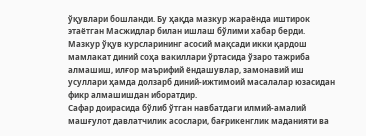ўқувлари бошланди. Бу ҳақда мазкур жараёнда иштирок этаётган Масжидлар билан ишлаш бўлими хабар берди.
Мазкур ўқув курсларининг асосий мақсади икки қардош мамлакат диний соҳа вакиллари ўртасида ўзаро тажриба алмашиш, илғор маърифий ёндашувлар, замонавий иш усуллари ҳамда долзарб диний-ижтимоий масалалар юзасидан фикр алмашишдан иборатдир.
Сафар доирасида бўлиб ўтган навбатдаги илмий-амалий машғулот давлатчилик асослари, бағрикенглик маданияти ва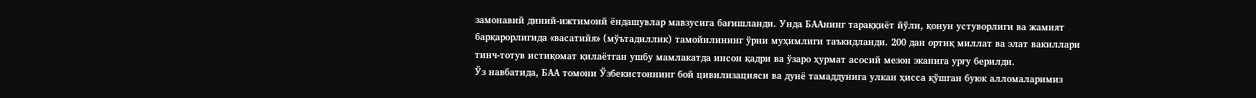замонавий диний-ижтимоий ёндашувлар мавзусига бағишланди. Унда БААнинг тараққиёт йўли, қонун устуворлиги ва жамият барқарорлигида «васатийя» (мўътадиллик) тамойилининг ўрни муҳимлиги таъкидланди. 200 дан ортиқ миллат ва элат вакиллари тинч-тотув истиқомат қилаётган ушбу мамлакатда инсон қадри ва ўзаро ҳурмат асосий мезон эканига урғу берилди.
Ўз навбатида, БАА томони Ўзбекистоннинг бой цивилизацияси ва дунё тамаддунига улкан ҳисса қўшган буюк алломаларимиз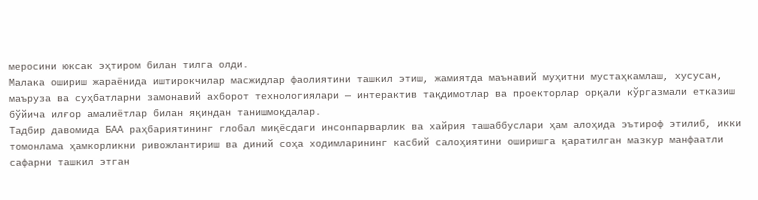меросини юксак эҳтиром билан тилга олди.
Малака ошириш жараёнида иштирокчилар масжидлар фаолиятини ташкил этиш, жамиятда маънавий муҳитни мустаҳкамлаш, хусусан, маъруза ва суҳбатларни замонавий ахборот технологиялари — интерактив тақдимотлар ва проекторлар орқали кўргазмали етказиш бўйича илғор амалиётлар билан яқиндан танишмоқдалар.
Тадбир давомида БАА раҳбариятининг глобал миқёсдаги инсонпарварлик ва хайрия ташаббуслари ҳам алоҳида эътироф этилиб, икки томонлама ҳамкорликни ривожлантириш ва диний соҳа ходимларининг касбий салоҳиятини оширишга қаратилган мазкур манфаатли сафарни ташкил этган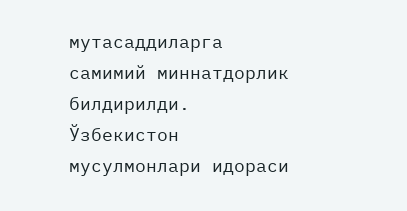мутасаддиларга самимий миннатдорлик билдирилди.
Ўзбекистон мусулмонлари идораси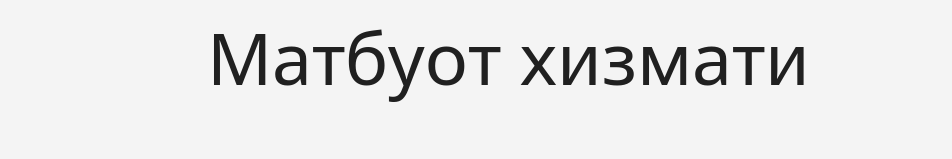Матбуот хизмати